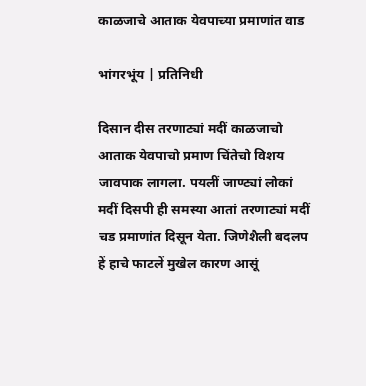काळजाचे आताक येवपाच्या प्रमाणांत वाड

भांगरभूंय | प्रतिनिधी

दिसान दीस तरणाट्यां मदीं काळजाचो आताक येवपाचो प्रमाण चिंतेचो विशय जावपाक लागला. पयलीं जाण्ट्यां लोकां मदीं दिसपी ही समस्या आतां तरणाट्यां मदीं चड प्रमाणांत दिसून येता. जिणेशैली बदलप हें हाचे फाटलें मुखेल कारण आसूं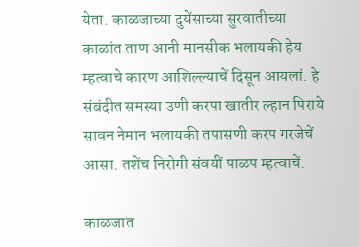येता. काळजाच्या दुयेंसाच्या सुरवातीच्या काळांत ताण आनी मानसीक भलायकी हेय म्हत्वाचे कारण आशिल्ल्याचें दिसून आयलां. हे संबंदीत समस्या उणी करपा खातीर ल्हान पिराये सावन नेमान भलायकी तपासणी करप गरजेचें आसा. तशेंच निरोगी संवयीं पाळप म्हत्वाचें.

काळजात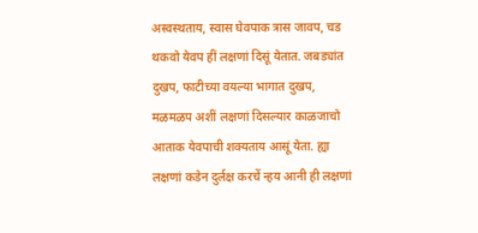अस्वस्थताय, स्वास घेवपाक त्रास जावप, चड थकवो येवप हीं लक्षणां दिसूं येतात. जबड्यांत दुखप, फाटीच्या वयल्या भागात दुखप, मळमळप अशीं लक्षणां दिसल्यार काळजाचो आताक येवपाची शक्यताय आसूं येता. ह्या लक्षणां कडेन दुर्लक्ष करचें न्हय आनी ही लक्षणां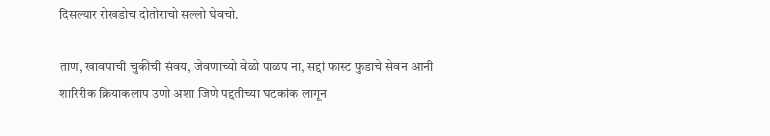दिसल्यार रोखडोच दोतोराचो सल्लो घेवचो.

ताण, खावपाची चुकीची संवय, जेवणाच्यो वेळो पाळप ना, सद्दां फास्ट फुडाचे सेवन आनी शारिरीक क्रियाकलाप उणो अशा जिणे पद्दतीच्या घटकांक लागून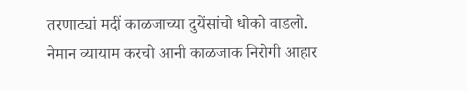तरणाट्यां मदीं काळजाच्या दुयेंसांचो धोको वाडलो. नेमान व्यायाम करचो आनी काळजाक निरोगी आहार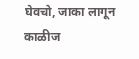घेवचो, जाका लागून काळीज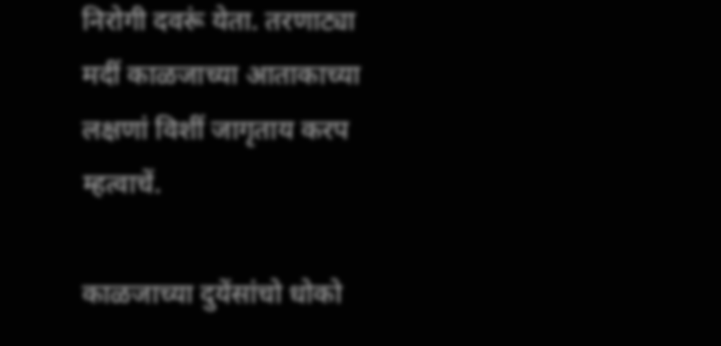निरोगी दवरूं येता. तरणाट्या मदीं काळजाच्या आताकाच्या लक्षणां विशीं जागृताय करप म्हत्वाचें.

काळजाच्या दुयेंसांचो धोको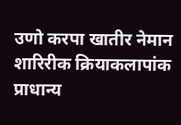उणो करपा खातीर नेमान शारिरीक क्रियाकलापांक प्राधान्य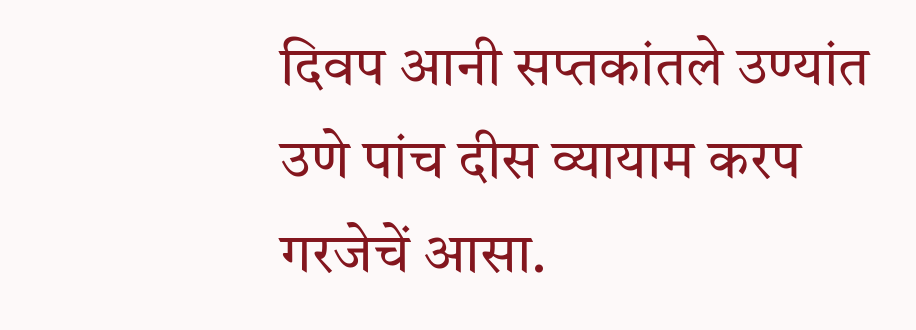दिवप आनी सप्तकांतले उण्यांत उणे पांच दीस व्यायाम करप गरजेचें आसा.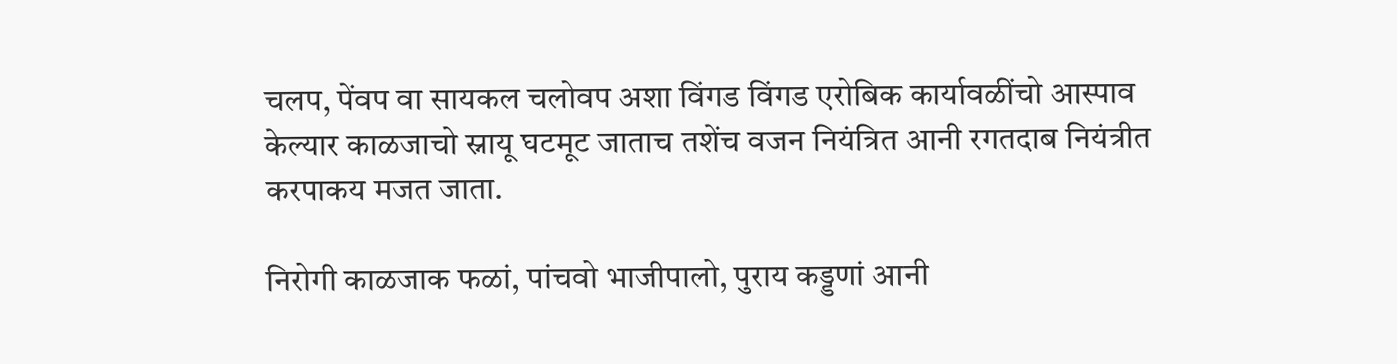चलप, पेंवप वा सायकल चलोवप अशा विंगड विंगड एरोबिक कार्यावळींचो आस्पाव केल्यार काळजाचो स्नायू घटमूट जाताच तशेंच वजन नियंत्रित आनी रगतदाब नियंत्रीत करपाकय मजत जाता.

निरोगी काळजाक फळां, पांचवो भाजीपालो, पुराय कड्डणां आनी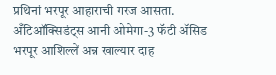प्रथिनां भरपूर आहाराची गरज आसता. अँटिऑक्सिडंट्स आनी ओमेगा-3 फॅटी ॲसिड भरपूर आशिल्लें अन्न खाल्यार दाह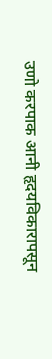उणो करपाक आनी हृदयविकारापसून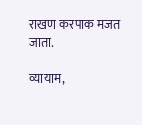राखण करपाक मजत जाता.

व्यायाम,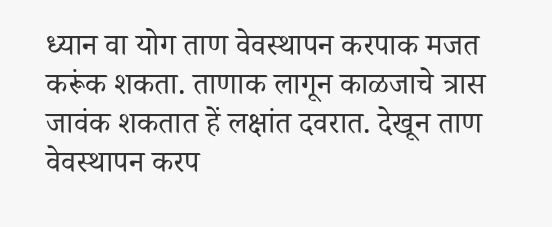ध्यान वा योग ताण वेवस्थापन करपाक मजत करूंक शकता. ताणाक लागून काळजाचे त्रास जावंक शकतात हें लक्षांत दवरात. देखून ताण वेवस्थापन करप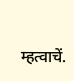म्हत्वाचें.